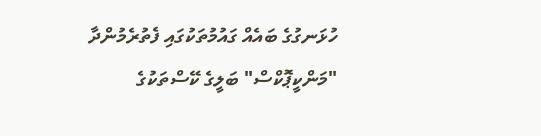ހުޅަނގުގެ ބައެއް ގައުމުތަކުގައި ފެތުރެމުންދާ "މަންކީޕޮކްސް" ބަލީގެ ކޭސްތަކުގެ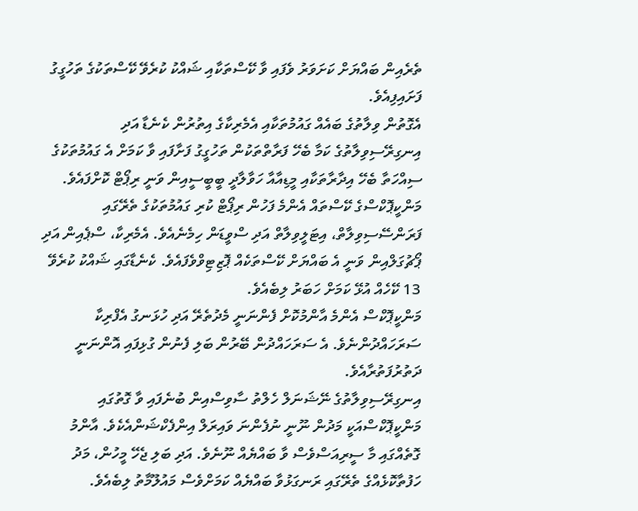ތެރެއިން ބައްޔަށް ކަށަވަރު ވެފައި ވާ ކޭސްތަކާއި ޝައްކު ކުރެވޭ ކޭސްތަކުގެ ތަހުގީގު ފަށައިފިއެވެ.
އެގޮތުން ވިލާތުގެ ބައެއް ގައުމުތަކާއި އެމެރިކާގެ އިތުރުން ކެނެޑާ އަދި އިނގިރޭސިވިލާތުގެ ކަމާ ބެހޭ ފަރާތްތަކުން ތަހުގީގު ފަށާފައި ވާ ކަމަށް އެ ގައުމުތަކުގެ ސިއްހަތާ ބެހޭ އިދާރާތަކާއި މީޑިއާއާ ހަވާލާދީ ބީބީސީއިން ވަނީ ރިޕޯޓް ކޮށްފައެވެ.
މަންކީޕޮކްސްގެ ކޭސްތައް އެންމެ ފަހުން ރިޕޯޓް ކުރި ގައުމުތަކުގެ ތެރޭގައި ފަރަންސޭސިވިލާތް، އިޓަލީވިލާތް އަދި ސްވީޑަން ހިމެނެއެވެ. އެމެރިކާ، ސްޕެއިން އަދި ޕޯޗުގަލްއިން ވަނީ އެ ބައްޔަށް ކޭސްތަކެއް ޕޮޒިޓިވްވެފައެވެ. ކެނެޑާގައި ޝައްކު ކުރެވޭ 13 ކޭހެއް އުޅޭ ކަމަށް ހަބަރު ލިބެއެވެ.
މަންކީޕޮކްސް އެންމެ އާންމުކޮށް ފެންނަނީ މެދުތެރޭ އަދި ހުޅަނގު އެފްރިކާ ސަރަހައްދުންނެވެ. އެ ސަރަހައްދުން ބޭރުން ބަލި ފެނުން ގުޅިފައި އޮންނަނީ ދަތުރުފަތުރާއެވެ.
އިނގިރޭސިވިލާތުގެ ނޭޝަނަލް ހެލްތު ސާވިސްއިން ބުނެފައި ވާ ގޮތުގައި މަންކީޕޮކްސްއަކީ މަދުން ނޫނީ ނުފެންނަ ވައިރަލް އިންފެކްޝަންއެކެވެ. އާންމު ގޮތެއްގައި މާ ސީރިއަސްވެސް ވާ ބައްޔެއް ނޫނެވެ. އަދި ބަލި ޖެހޭ މީހުން، މަދު ހަފުތާކޮޅެއްގެ ތެރޭގައި ރަނގަޅުވާ ބައްޔެއް ކަމަށްވެސް މައުލޫމާތު ލިބެއެވެ.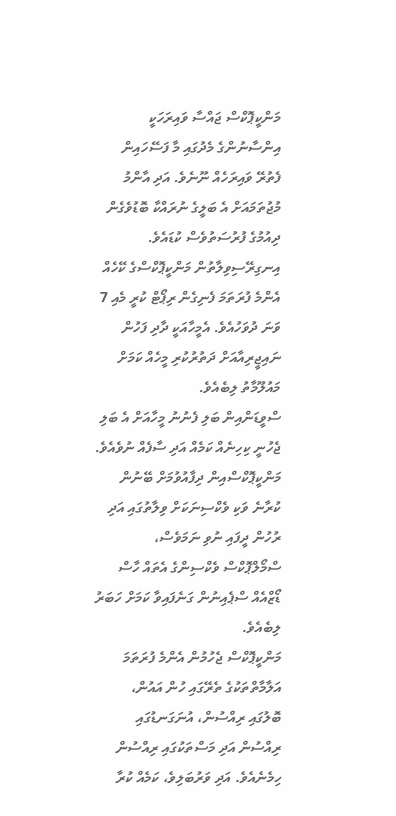މަންކީޕޮކްސް ޖައްސާ ވައިރަހަކީ އިންސާނުންގެ މެދުގައި މާ ފަސޭހައިން ފެތުރޭ ވައިރަހެއް ނޫނެވެ. އަދި އާންމު މުޖުތަމައަށް އެ ބަލީގެ ނުރައްކާ ބޮޑުވެގެން ދިއުމުގެ ފުރުސަތުވެސް ކުޑައެވެ.
އިނގިރޭސިވިލާތުން މަންކީޕޮކްސްގެ ކޭހެއް އެންމެ ފުރަތަމަ ފެނިގެން ރިޕޯޓް ކުރީ މެއި 7 ވަނަ ދުވަހުއެވެ. އެމީހާއަކީ ދާދި ފަހުން ނައިޖީރިއާއަށް ދަތުރުކުރި މީހެއް ކަމަށް މައުލޫމާތު ލިބެއެވެ.
ސްވީޑަންއިން ބަލި ފެނުނު މީހާއަށް އެ ބަލި ޖެހުނީ ކިހިނެއް ކަމެއް އަދި ސާފެއް ނުވެއެވެ.
މަންކީޕޮކްސްއިން ދިފާއުވުމަށް ބޭނުން ކުރާނެ ވަކި ވެކްސިނަކަށް ވިލާތުގައި އަދި ރުހުން ދީފައި ނުވި ނަމަވެސް، ސްމޯލްޕޮކްސް ވެކްސިންގެ އެތައް ހާސް ޑޯޒްއެއް ސްޕެއިނުން ގަނެފައިވާ ކަމަށް ހަބަރު ލިބެއެވެ.
މަންކީޕޮކްސް ޖެހުމުން އެންމެ ފުރަތަމަ އަލާމާތްތަކުގެ ތެރޭގައި ހުން އައުން، ބޮލުގައި ރިއްސުން، އުނަގަނޑުގައި ރިއްސުން އަދި މަސްތަކުގައި ރިއްސުން ހިމެނެއެވެ. އަދި ވަރުބަލިވެ، ކަމެއް ކުރާ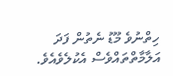ހިތްނުވެ މޫޑު ނެތުން ފަދަ އަލާމާތްތައްވެސް އެކުލެވެއެވެ.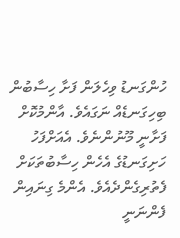ހުންގަނޑު ވިހެލަން ފަށާ ހިސާބުން ބިހިގަނޑެއް ނަގައެވެ. އާންމުކޮށް ފަށާނީ މޫނުންނެވެ. އެއަށްފަހު ހަށިގަނޑުގެ އެހެން ހިސާބުތަކަށް ފެތުރިގެންދެއެވެ. އެންމެ ގިނައިން ފެންނަނީ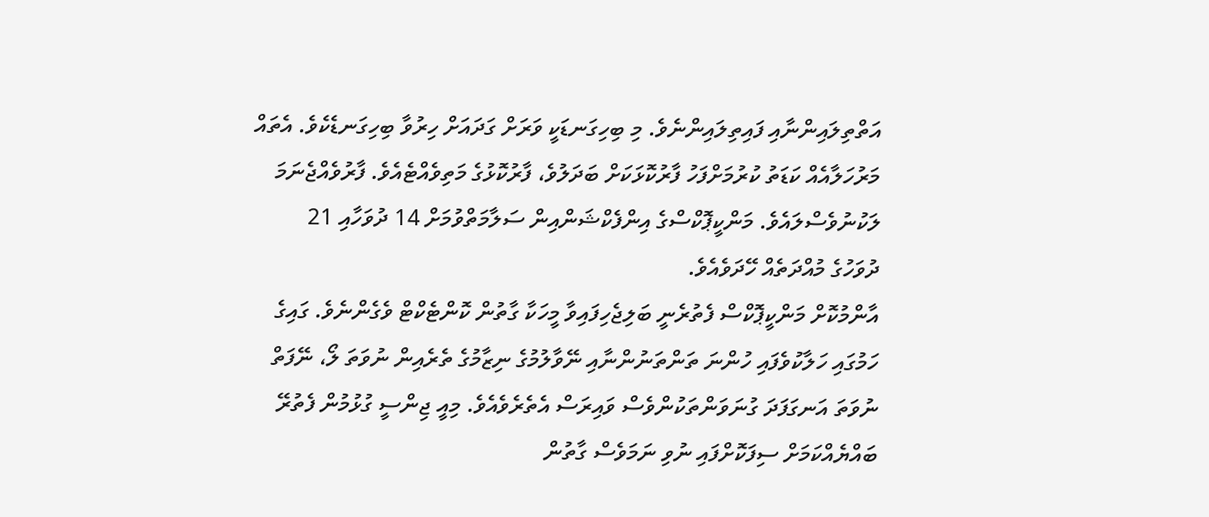އަތްތިލައިންނާއި ފައިތިލައިންނެވެ. މި ބިހިގަނޑަކީ ވަރަށް ގަދައަށް ހިރުވާ ބިހިގަނޑެކެވެ. އެތައް މަރުހަލާއެއް ކަޑަތު ކުރުމަށްފަހު ފާރުކޮޅަކަށް ބަދަލުވެ، ފާރުކޮޅުގެ މަތިވެއްޓެއެވެ. ފާރުވެއްޖެނަމަ ލަކުނުވެސްލައެވެ. މަންކީޕޮކްސްގެ އިންފެކްޝަންއިން ސަލާމަތްވުމަށް 14 ދުވަހާއި 21 ދުވަހުގެ މުއްދަތެއް ހޭދަވެއެވެ.
އާންމުކޮށް މަންކީޕޮކްސް ފެތުރެނީ ބަލިޖެހިފައިވާ މީހަކާ ގާތުން ކޮންޓެކްޓް ވެގެންނެވެ. ގައިގެ ހަމުގައި ހަލާކުވެފައި ހުންނަ ތަންތަނުންނާއި ނޭވާލުމުގެ ނިޒާމުގެ ތެރެއިން ނުވަތަ ލޯ، ނޭފަތް ނުވަތަ އަނގަފަދަ ގުނަވަންތަކުންވެސް ވައިރަސް އެތެރެވެއެވެ. މިއީ ޖިންސީ ގުޅުމުން ފެތުރޭ ބައްޔެއްކަމަށް ސިފަކޮށްފައި ނުވި ނަމަވެސް ގާތުން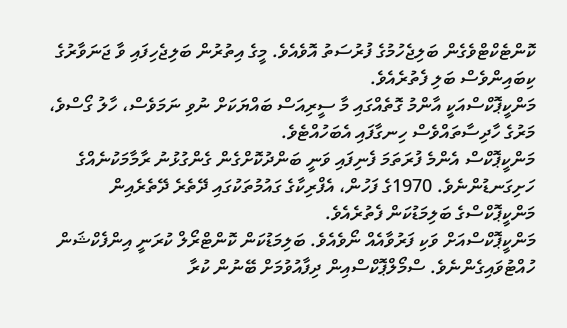ކޮންޓެކްޓްވެގެން ބަލިޖެހުމުގެ ފުރުސަތު އޮވެއެވެ. މީގެ އިތުރުން ބަލިޖެހިފައި ވާ ޖަނަވާރުގެ ކިބައިންވެސް ބަލި ފެތުރެއެވެ.
މަންކީޕޮކްސްއަކީ އާންމު ގޮތެއްގައި މާ ސީރިއަސް ބައްޔަކަށް ނުވި ނަމަވެސް، ހާލު ގޯސްވެ، މަރުގެ ހާދިސާތައްވެސް ހިނގާފައި އެބަހުއްޓެވެ.
މަންކީޕޮކްސް އެންމެ ފުރަތަމަ ފެނިފައި ވަނީ ބަންދުކޮށްގެން ގެންގުޅުނު ރާމާމަކުނެއްގެ ހަށިގަނޑުންނެވެ. 1970ގެ ފަހުން، އެފްރިކާގެ ގައުމުތަކުގައި ދޭތެރެ ދޭތެރެއިން މަންކީޕޮކްސްގެ ބަލިމަޑުކަން ފެތުރެއެވެ.
މަންކީޕޮކްސްއަށް ވަކި ފަރުވާއެއް ނޯވެއެވެ. ބަލިމަޑުކަން ކޮންޓްރޯލް ކުރަނީ އިންފެކްޝަން ހުއްޓުވައިގެންނެވެ. ސްމޯލްޕޮކްސްއިން ދިފާއުވުމަށް ބޭނުން ކުރާ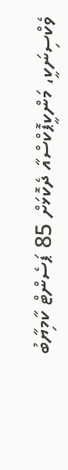ވެކްސިނަކީ، މަންކީޕޮކްސްއާ ދެކޮޅަށް 85 ޕަސެންޓް ކާމިޔާބު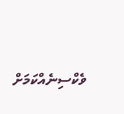ވެކްސިނެއްކަމަށް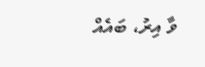ވާ އިރު، ބައެއް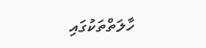ހާލަތްތަކުގައި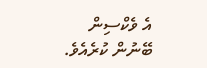އެ ވެކްސިން ބޭނުން ކުރެއެވެ.